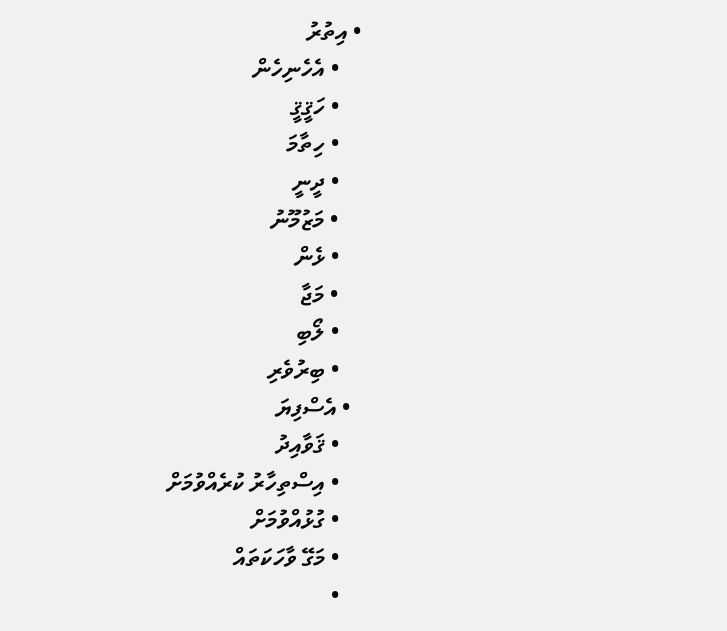• އިތުރު
    • އެހެނިހެން
    • ހަޤީޤީ
    • ހިތާމަ
    • ދީނީ
    • މަޒުމޫނު
    • ޅެން
    • މަޖާ
    • ލޯބި
    • ބިރުވެރި
  • އެސްފިޔަ
    • ޤަވާއިދު
    • އިސްތިހާރު ކުރެއްވުމަށް
    • ގުޅުއްވުމަށް
    • މަގޭ ވާހަކަތައް
    •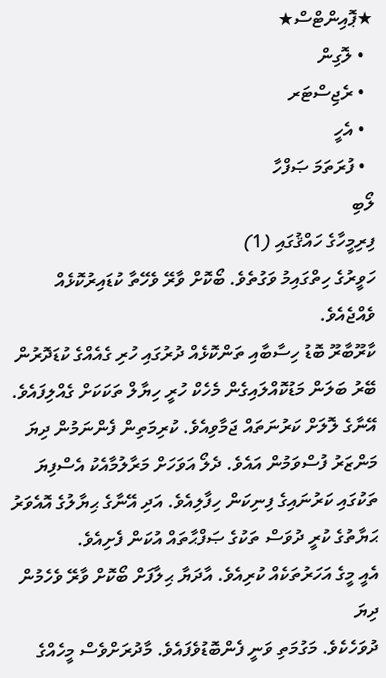★ޕޮއިންޓްސް★
  • ލޮގިން
  • ރެޖިސްޓަރ
  • އެހީ
  • ފުރަތަމަ ޞަފްހާ
ލޯބި
ފިރިމީހާގެ ހައްޤުގައި (1)
ހަވީރުގެ ހިތްގައިމު ވަގުތެވެ. ބޯކޮށް ވާރޭ ވެހޭތާ ކުޑައިރުކޮޅެއް ވެއްޖެއެވެ.
ކާރޫބާރޫ ބޮޑު ހިސާބާއި ތަންކޮޅެއް ދުރުގައި ހުރި ގެއެއްގެ ކުޑަދޮރުން ބޭރު ބަލަން މަޑުކޮއްލައިގެން މެހެކް ހުރީ ހިޔާލް ތަކަކަށް ގެއްލިފައެވެ. އޭނާގެ ލޮލަށް ކަރުނަތައް ޖަމާވިއެވެ. ކުރިމަތިން ފެންނަމުން ދިޔަ މަންޒަރު ފުސްވަމުން އައެވެ. ދެލޯ އަވަހަށް މަރާލުމާއެކު އެސްފިޔަ ތަކުގައި ކަރުނައިގެ ފިނިކަން ހިފާލިއެވެ. އަދި އޭނާގެ ޙިޔާލުގެ އޮއެވަރު ޙަޔާތުގެ ކުރީ ދުވަސް ތަކުގެ ޞަފްޙާތައް އުކަން ފެށިއެވެ.
އެއީ މީގެ އަހަރުތަކެއް ކުރިއެވެ. އާދަޔާ ޙިލާފަށް ބޯކޮށް ވާރޭ ވެހެމުން ދިޔަ
ދުވަހެކެވެ. މަގުމަތި ވަނީ ފެންބޮޑުވެފައެވެ. މާދުރަށްވެސް މީހެއްގެ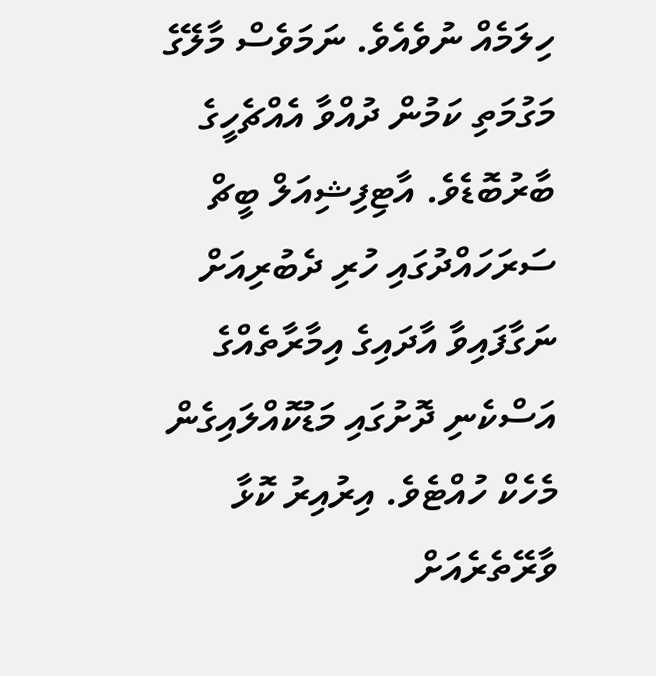ހިލަމެއް ނުވެއެވެ. ނަމަވެސް މާލޭގެ މަގުމަތި ކަމުން ދުއްވާ އެއްޗެހީގެ ބާރުބޮޑެވެ. އާޓިފިޝިއަލް ބީޗް ސަރަހައްދުގައި ހުރި ދެބުރިއަށް ނަގާފައިވާ އާދައިގެ އިމާރާތެއްގެ އަސްކެނި ދޮށުގައި މަޑުކޮއްލައިގެން މެހެކް ހުއްޓެވެ. އިރުއިރު ކޮޅާ ވާރޭތެރެއަށް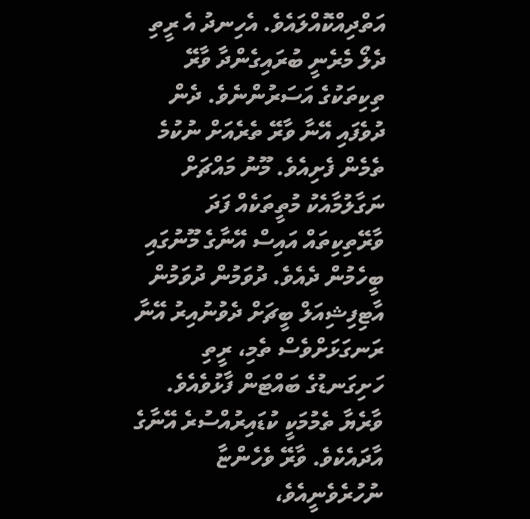އަތްދިއްކޮއްލައެވެ. އެހިނދު އެ ރީތި ދެލޯ މެރެނީ ބުރައިގެންދާ ވާރޭ ތިކިތަކުގެ އަސަރުންނެވެ. ދެން ދުވެފައި އޭނާ ވާރޭ ތެރެއަށް ނުކުމެ ތެމެން ފެށިއެވެ. މޫނު މައްޗަށް ނަގާލުމާއެކު މުތީތަކެއް ފަދަ ވާރޭތިކިތައް އައިސް އޭނާގެ މޫނުގައި ބީހެމުން ދެއެވެ. ދުވަމުން ދުވަމުން އާޓިފިޝިއަލް ބީޗަށް ދެވުނުއިރު އޭނާ ރަނގަޅަށްވެސް ތެމި، ރީތި ހަށިގަނޑުގެ ބައްޓަން ފާޅުވެއެވެ. ވާރެޔާ ތެމުމަކީ ކުޑައިރުއްސުރެ އޭނާގެ އާދައެކެވެ. ވާރޭ ވެހެންޏާ ނުހުރެވެނީއެވެ،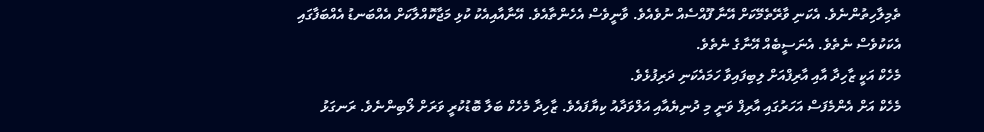ތެމިލާހިތުންނެވެ. އެކަނި ވާރޭތެމޭކަށް އޭނާ ފޫއްސެއް ނުވެއެވެ. ވާނީވެސް އެހެންތާއެވެ. އޭނާއާއިއެކު ކުޅި މަޖާކޮއްލާކަށް އެއްބަނޑު އެއްބަފާގައި އެކަކުވެސް ނެތެވެ. އެނަސީބެއް އޭނާގެ ނެތެވެ.
މެހެކް އަކީ ޒާހިދާ އާއި އާރިފްއަށް ލިބިފައިވާ ހަމައެކަނި ދަރިފުޅެވެ.
މެހެކް އަށް އެންމެފަސް އަހަރުގައި އާރިފް ވަނީ މި ދުނިޔެއާއި އަލްވަދާއު ކިޔާފައެވެ. ޒާހިދާ މެހެކް ބަލާ ބޮޑުކުރީ ވަރަށް ލޯބިންނެވެ. ރަނގަޅު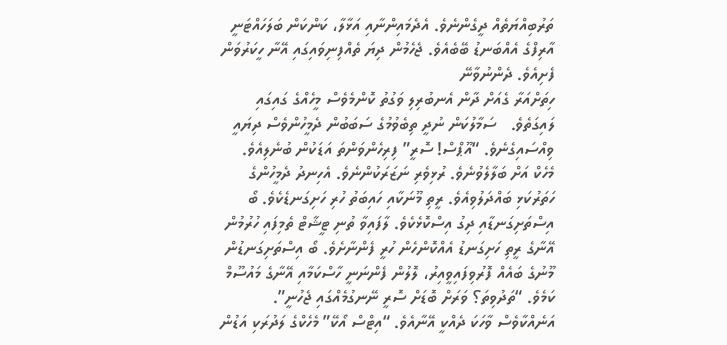ތަރުބިއްޔަތެއް ދީގެންނެވެ. އެދެމައިންނާއި އަޅާލާ، ކަންކަން ބަލަހައްޓަނީ އާރިފްގެ އެއްބަނޑު ބޭބެއެވެ. ޖެހެމުން ދިޔަ ތެއްފިނިވައިގައި އޭނާ ހީކަރުވަން ފެށިއެވެ. ދެންނުވާނޭ
ހިތަށްއަރާ ގެއަށް ދާން އެނބުރިލި ވަގުތު ކޮންމެވެސް މީހެއްގެ ގައިގައި ލައިގަތެވެ.   ސަމާލުކަން ނުދީ ތިބެވުމުގެ ސަބަބުން ދެމީހުންވެސް ދިޔައީ ވިއްސައިގެނެވެ. “އޫޕްސް! ސޮރީ” ފިރިހެންވަންތަ އަޑަކުން ބުނެލިއެވެ. މެހެކް އަށް ބަލާލެވުނެވެ. ރުޅިވެރި ނަޒަރަކުންނެވެ. އެހިނދު ދެމީހުންގެ ހަތަރުކަޅި ބައްދަލުވިއެވެ. ރީތި މޫނަކާއި ހައިބަތު ހުރި ހަށިގަނޑެކެވެ. ބޯ އިސްތަށިގަނޑާއި ދިގު އިސްކޮޅެކެވެ. ލާފައިވާ ތުނި ޓީޝާޓް ތެމިފައި ހުރުމުން އޭނާގެ ރީތި ހަށިގަނޑު އެއްކޮންހެން ހުރީ ފެންނާށެވެ. ބޯ އިސްތަށިގަނޑުން މޫނުގެ ބައެއް ފޮރުވިފައިވީއިރު، ލޮލުން ފެންނަނީ ހާސްކަމާއި އޭނާގެ މައުސޫމް ކަމެވެ. “ތަދުވިތަ؟ ވަރަށް ބޮޑަށް ސޮރީ ނޭނގުމެއްގައި ޖެހުނީ”. އަނެއްކާވެސް ވާހަކަ ދެއްކީ އޭނާއެވެ. “އިޓްސް އޯކޭ” މެހެކްގެ ލަދުރަކި އަޑުން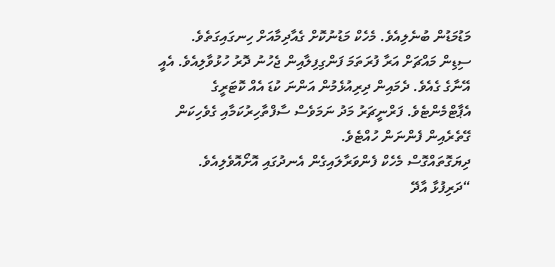މަޑުމަޑުން ބުނެލިއެވެ. މެހެކް މަޑުނުކޮށް ގެއާދިމާއަށް ހިނގައިގަތެވެ. ސިޑިން މައްޗަށް އަރާ ފުރަތަމަ ފަންގިފިލާއިން ޖެހުނު ދޮރު ހުޅުވާލިއެވެ. އެއީ އޭނާގެ ގެއެވެ. ދެމައިން ދިރިއުޅެމުން އަންނަ ކުޑަ އެއް ކޮޓަރީގެ އެޕާޓްމެންޓެވެ. ފަރްނީޗަރު މަދު ނަމަވެސް ސާފްތާހިރުކަމާއި ގެވެހިކަން ގޭތެރެއިން ފެންނަން ހުއްޓެވެ.
ދިޔަގޮތައްގޮސް މެހެކް ފެންވަރާލައިގެން އެނދުގައި އޮށޯއޮވެލިއެވެ.
“ދަރިފުޅާ އާދޭ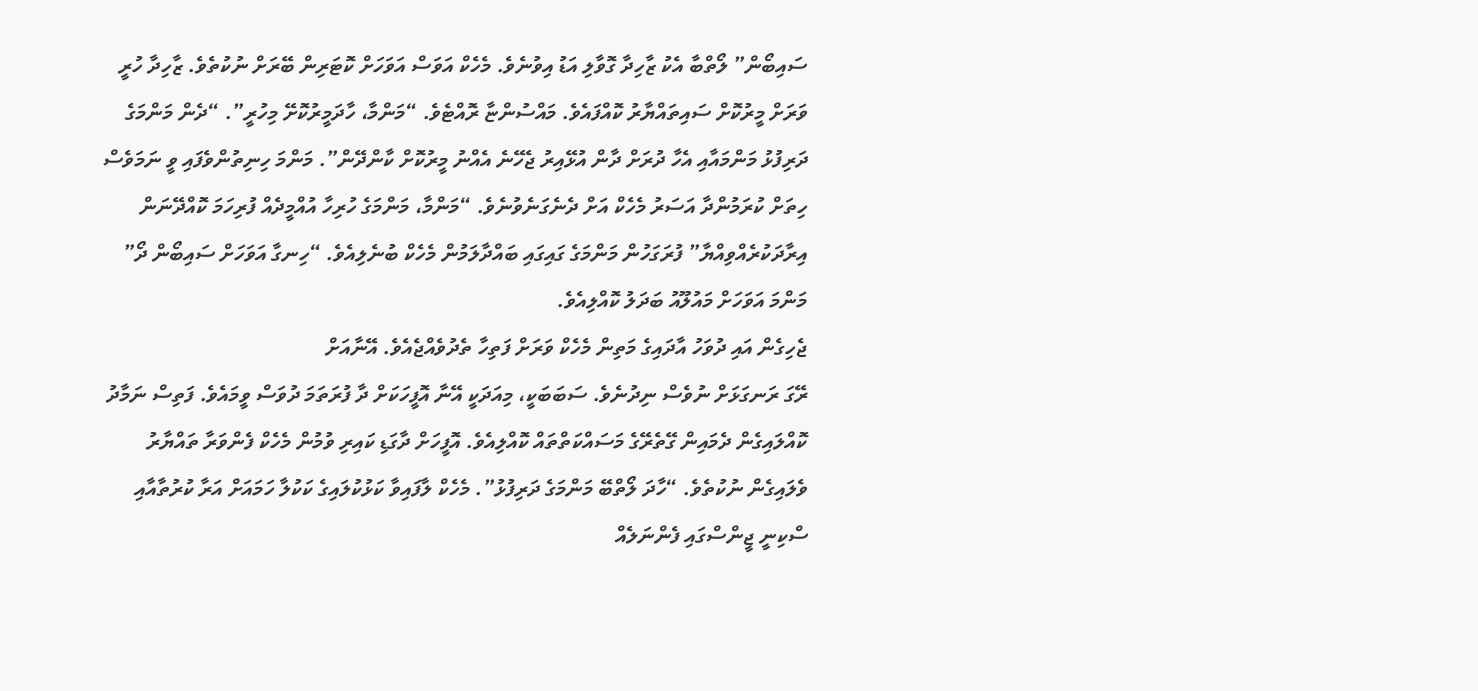ސައިބޯން” ލޯތްބާ އެކު ޒާހިދާ ގޮވާލި އަޑު އިވުނެވެ. މެހެކް އަވަސް އަވަހަށް ކޮޓަރިން ބޭރަށް ނުކުތެވެ. ޒާހިދާ ހުރީ ވަރަށް މީރުކޮށް ސައިތައްޔާރު ކޮއްފައެވެ. މައްސުންޏާ ރޮއްޓެވެ. “މަންމާ، ހާދަމީރުކޮށޭ މިހުރީ”. “ދެން މަންމަގެ ދަރިފުޅު މަންމައާއި އެހާ ދުރަށް ދާން އުޅޭއިރު ޖެހޭނެ އެއްނު މީރުކޮށް ކާންދޭން”. މަންމަ ހިނިތުންވެފައި ވީ ނަމަވެސް ހިތަށް ކުރަމުންދާ އަސަރު މެހެކް އަށް ދެނެގަނެވުނެވެ. “މަންމާ، މަންމަގެ ހުރިހާ އުއްމީދެއް ފުރިހަމަ ކޮއްދޭނަން އިރާދަކުރެއްވިއްޔާ” ފުރަގަހުން މަންމަގެ ގައިގައި ބައްދާލަމުން މެހެކް ބުނެލިއެވެ. “ހިނގާ އަވަހަށް ސައިބޯން ދޯ” މަންމަ އަވަހަށް މައުލޫއު ބަދަލު ކޮއްލިއެވެ.
ޖެހިގެން އައި ދުވަހު އާދައިގެ މަތިން މެހެކް ވަރަށް ފަތިހާ ތެދުވެއްޖެއެވެ. އޭނާއަށް
ރޭގަ ރަނގަޅަށް ނުވެސް ނިދުނެވެ. ސަބަބަކީ، މިއަދަކީ އޭނާ އޮފީހަކަށް ދާ ފުރަތަމަ ދުވަސް ވީމައެވެ. ފަތިސް ނަމާދު ކޮއްލައިގެން ދެމައިން ގޭތެރޭގެ މަސައްކަތްތައް ކޮއްލިއެވެ. އޮފީހަށް ދާގަޑި ކައިރި ވުމުން މެހެކް ފެންވަރާ ތައްޔާރު ވެލައިގެން ނުކުތެވެ. “ހާދަ ލޯތްބޭ މަންމަގެ ދަރިފުޅު”. މެހެކް ލާފައިވާ ކަޅުކުލައިގެ ކަކުލާ ހަމައަށް އަރާ ކުރުތާއާއި ސްކިނީ ޖީންސްގައި ފެންނަލެއް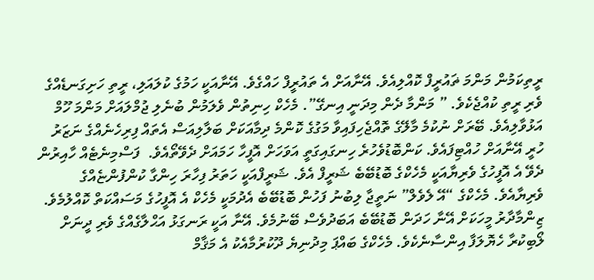ރީތިކަމުން މަންމަ ޡައުރީފް ކޮއްލިއެވެ. އޭނާއަށް އެ ތައުރީފް ހައްގެވެ. އޭނާއަކީ ހަމުގެ ކުލައަލި، ރީތި ހަށިގަނޑެއްގެ ވެރި ރީތި ކުއްޖެކެވެ. ” މަންމާ ދެން މިދަނީ އިނގޭ”. މެހެކް ހިނިތުން ވެލަމުން ބުނެލި ޖުމްލައަށް މަންމަ ހޫމް އަޅުވާލިއެވެ. ބޭރަށް ނުކުމެ މާލޭގެ ތޮއްޖެހިފައިވާ މަގުގެ ކޮންމެ ދިމާއަކަށް ބަލާލިއަސް އެތައް ފިރިހެނެއްގެ ނަޒަރު ހުރީ އޭނާއަށް ހުއްޓިފައެވެ. ކަންބޮޑުވެހުރެ ހިނގައިގަތީ އަވަހަށް އޮފީހާ ހަމައަށް ދެވޭތޯއެވެ.  ފަސްމިނެޓެއް ހާއިރުން ދެވޭ އެ އޮފީހުގެ ވެރިޔާއަކީ މެހެކްގެ ބޮޑުބޭބެ ޝަރީފް އެވެ. ޝަރީފްއަކީ ހަތަރު ފިހާރަ ހިންގާ ކުންފުންޏެއްގެ ވެރިޔާއެވެ. މެހެކްގެ “އޭ ލެވެލް” ނަތީޖާ ލިބުނު ފަހުން ބޮޑުބޭބެ އެދުމަކީ މެހެކް އެ އޮފީހުގެ މަސައްކަތް ކޮއްލުމެވެ.
ޒިންމާދާރު މީހަކަށް އޭނާ ހަދަން ބޮޑުބޭބެ އަބަދުވެސް ބޭނުމެވެ. އޭނާ އަކީ ރަނގަޅު އަޙްލާގެއްގެ ވެރި ދީނަށް ލޯބިކުރާ ހެޔޮލަފާ އިންސާނެކެވެ. މެހެކްގެ ބައްޕަ މިދުނިޔެ ދޫކުރުމާއެކު އެ މަޤާމް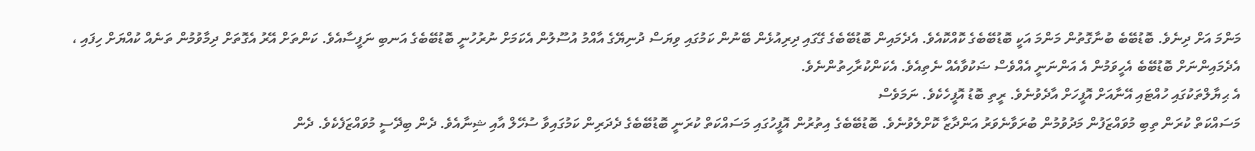މަންމަ އަށް ދިނެވެ. ބޮޑުބޭބެ ބުނާގޮތުން މަންމަ އަކީ ބޮޑުބޭބެގެ ކޮއްކޮއެވެ. އެދެމައިން ބޮޑުބޭބެގެ ގޭގައި ދިރިއުޅެން ބޭނުން ކަމުގައި ވިޔަސް ދުނިޔޭގެ އާއްމު އުސޫލުން އެކަމަށް ނުރުހުނީ ބޮޑުބޭބެގެ އަނބި ނަފީސާއެވެ. ކަންތަށް އޭރު އެގޮތަށް ދިމާވުމުން ތަނެއް ކުއްޔަށް ހިފައި ، އެދެމައިންނަށް ބޮޑުބޭބެ އެހީވަމުން އެ އަންނަނީ އެއްވެސް ޟަކުވާއެއް ނެތިއެވެ. އެކަންކުރާހިތުންނެވެ.
އެ ޙިޔާލްތަކުގައި ހުއްޓައި އޭނާއަށް އޮފީހަށް އާދެވުނެވެ. ރީތި ބޮޑު އޮފީހެކެވެ. ނަމަވެސް
މަސައްކަތް ކުރަން ތިބި މުވައްޒަފުން މަދުވުމުން ބުރަވާނެވަރު އަންދާޒާ ކޮށްލެވުނެވެ. ބޮޑުބޭބެގެ އިތުރުން އޮފީހުގައި މަސައްކަތް ކުރަނީ ބޮޑުބޭބެގެ ދެދަރިން ކަމުގައިވާ ސުހޭލް އާއި ޝިނާއެވެ. ދެން ބިދޭސީ މުވައްޒަފެކެވެ. ދެން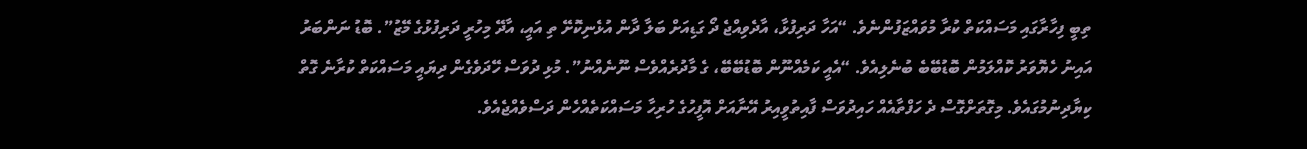ތިބީ ފިހާރާގައި މަސައްކަތް ކުރާ މުވައްޒަފުންނެވެ. “އަހާ ދަރިފުޅާ، އާދެވިއްޖެ ދޯ ގަޑިއަށް ބަލާ ދާން އުޅެނިކޮށޭ ތި އައީ، އާދޭ މިހުރީ ދަރިފުޅުގެ މޭޒު”. ބޮޑު ނަންބަރު އައިނު ހެޔޮވަރު ކޮއްލަމުން ބޮޑުބޭބެ ބުނެލިއެވެ. “އެއީ ކަމެއްނޫން ބޮޑުބޭބޭ، ގެ މާދުރެއްވެސް ނޫނެއްނު”. މުޅި ދުވަސް ހޭދަވެގެން ދިޔައީ މަސައްކަތް ކުރާނެ ގޮތް ކިޔާދިނުމުގައެވެ. މިގޮތަށްގޮސް ދެ ހަފްތާއެއް ހައިދުވަސް ފާއިތުވީއިރު އޭނާއަށް އޮފީހުގެ ހުރިހާ މަސައްކަތެއްހެން ދަސްވެއްޖެއެވެ.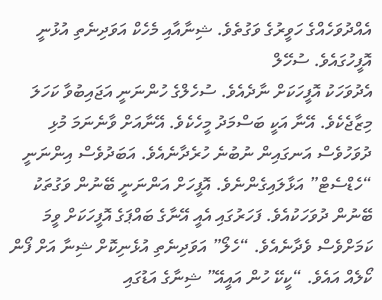އެއްދުވަހެއްގެ ހަވީރުގެ ވަގުތެވެ. ޝިނާއާއި މެހެކް އަވަދިނެތި އުޅުނީ އޮފީހުގައެވެ. ސުހޭލް
އެދުވަހަކު އޮފީހަކަށް ނާދެއެވެ. ސުހެލްގެ ހުންނަނީ އަޖައިބުވާ ކަހަލަ މިޒާޖެކެވެ. އޭނާ އަކީ ބަސްމަދު މީހެކެވެ. އޭނާއަށް ވާނެނަމަ މުޅި ދުވަހުވެސް އަނގައިން ނުބުނެ ހުރެދާނެއެވެ. އަބަދުވެސް އިންނަނީ “ހެޑްސެޓް” އަޅާލައިގެންނެވެ. އޮފީހަށް އަންނަނީ ބޭނުން ވަގުތަކު ބޭނުން ދުވަހަކުއެވެ. ފަހަރުގައި އެއީ އޭނާގެ ބައްޕަގެ އޮފީހަކަށް ވީމަ ކަމަށްވެސް ވެދާނެއެވެ. “ހެލޯ” އަވަދިނެތި އުޅެނިކޮށް ޝިނާ އަށް ފޯން ކޯލެއް އައެވެ. “ކީކޭ ހުން އައީއޭ” ޝިނާގެ އަޑުގައި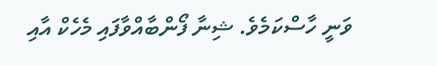ވަނީ ހާސްކަމެވެ. ޝިނާ ފޯންބާއްވާފައި މެހެކް އާއި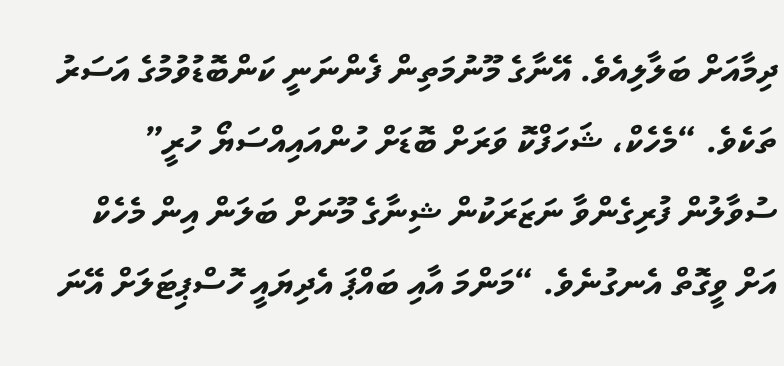ދިމާއަށް ބަލާލިއެވެ. އޭނާގެ މޫނުމަތިން ފެންނަނީ ކަންބޮޑުވުމުގެ އަސަރު ތަކެވެ. “މެހެކް، ޝަހަފްކޮ ވަރަށް ބޮޑަށް ހުންއައިއްސަޔޯ ހުރީ” ސުވާލުން ފުރިގެންވާ ނަޒަރަކުން ޝިނާގެ މޫނަށް ބަލަން އިން މެހެކް އަށް ވީގޮތް އެނގުނެވެ. “މަންމަ އާއި ބައްޕަ އެދިޔައީ ހޮސްޕިޓަލަށް އޭނަ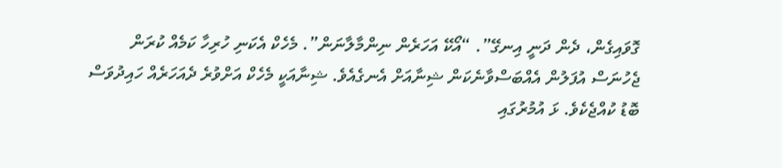ގޮވައިގެން، ދެން ދަނީ އިނގޭ”. “އޯކޭ އަހަރެން ނިންމާލާނަން”. މެހެކް އެކަނި ހުރިހާ ކަމެއް ކުރަން ޖެހުނަސް އުފަލުން އެއްބަސްވާނެކަން ޝިނާއަށް އެނގެއެވެ. ޝިނާއަކީ މެހެކް އަށްވުރެ ދެއަހަރެއް ހައިދުވަސް ބޮޑު ކުއްޖެކެވެ. ޅަ އުމުރުގައި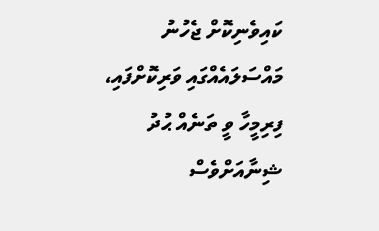ކައިވެނިކޮށް ޖެހުނު މައްސަލައެއްގައި ވަރިކޮށްފައި، ފިރިމީހާ ވީ ތަނެއް ޙުދު ޝިނާއަށްވެސް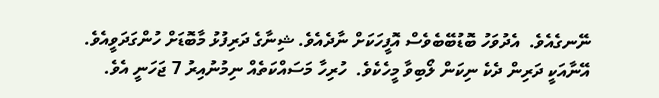ނޭނގެއެވެ.  އެދުވަހު ބޮޑުބޭބެވެސް އޮފީހަކަށް ނާދެއެވެ. ޝިނާގެ ދަރިފުޅު މާބޮޑަށް ހުންގަދަވީއެވެ. އޭނާއަކީ ދަރިން ދެކެ ނިކަން ލޯބިވާ މީހެކެވެ.  ހުރިހާ މަސައްކަތެއް ނިމުނުއިރު 7 ޖަހަނީ އެވެ.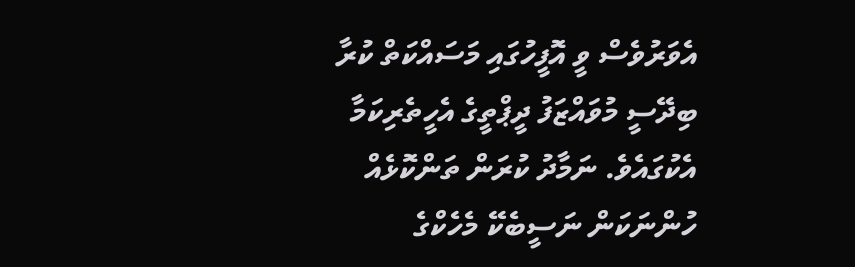އެވަރުވެސް ވީ އޮފީހުގައި މަސައްކަތް ކުރާ ބިދޭސީ މުވައްޒަފު ދީޕްތީގެ އެހީތެރިކަމާ އެކުގައެވެ. ނަމާދު ކުރަން ތަންކޮޅެއް ހުންނަކަން ނަސީބެކޭ މެހެކްގެ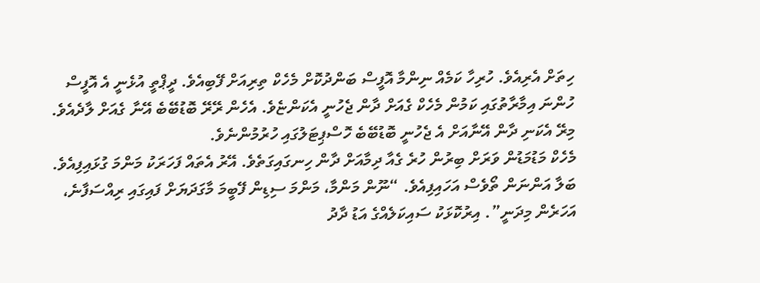ހިތަށް އެރިއެވެ. ހުރިހާ ކަމެއް ނިންމާ އޮފީސް ބަންދުކޮށް މެހެކް ތިރިއަށް ފޭބިއެވެ. ދީޕްތީ އުޅެނީ އެ އޮފީސް ހުންނަ އިމާރާތުގައި ކަމުން މެހެކް ގެއަށް ދާން ޖެހުނީ އެކަންޏެވެ. އެހެން ރޭރޭ ބޮޑުބޭބެ އޭނާ ގެއަށް ލާދެއެވެ. މިރޭ އެކަނި ދާން އޭނާއަށް އެ ޖެހުނީ ބޮޑުބޭބެ ހޮސްޕިޓަލުގައި ހުރުމުންނެވެ.
މެހެކް މަޑުމަޑުން ވަރަށް ބިރުން ހުރެ ގެއާ ދިމާއަށް ދާން ހިނގައިގަތެވެ. އޭރު އެތައް ފަހަރަކު މަންމަ ގުޅައިފިއެވެ. ބަލާ އަންނަން ތޯވެސް އަހައިފިއެވެ. “ނޫން މަންމާ، މަންމަ ސިޑިން ފޭބީމަ މާގަދަޔަށް ފައިގައި ރިއްސަފާނެ، އަހަރެން މިދަނީ”. އިރުކޮޅަކު ސައިކަލެއްގެ އަޑު ދާދު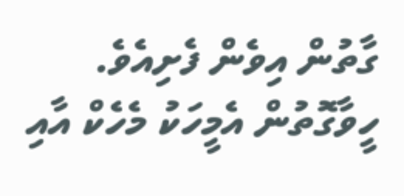ގާތުން އިވެން ފެށިއެވެ. ހީވާގޮތުން އެމީހަކު މެހެކް އާއި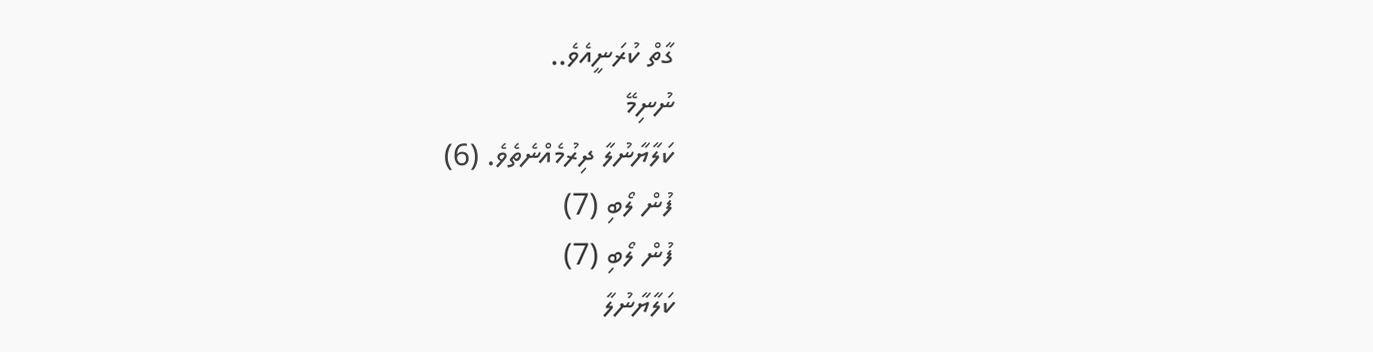ގާތް ކުރަނީއެވެ..
ނުނިމޭ
ކަލާޔާނުލާ ދިރުމެއްނެތެވެ. (6)
ފުން ލޯބި (7)
ފުން ލޯބި (7)
ކަލާޔާނުލާ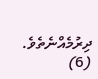ދިރުމެއްނެތެވެ. (6)